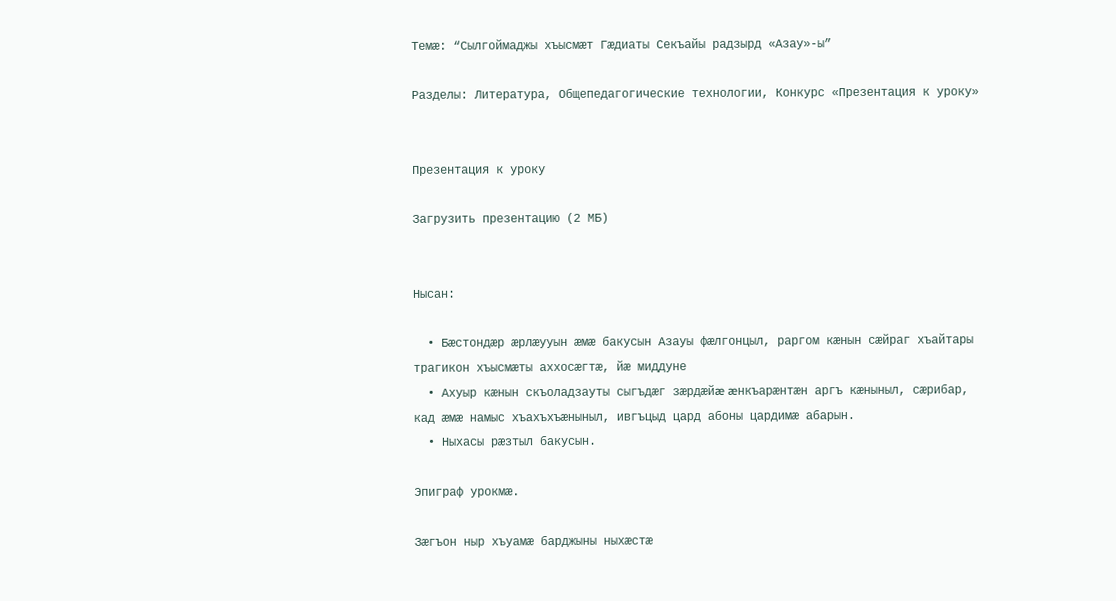Темæ: “Сылгоймаджы хъысмæт Гæдиаты Секъайы радзырд «Азау»-ы”

Разделы: Литература, Общепедагогические технологии, Конкурс «Презентация к уроку»


Презентация к уроку

Загрузить презентацию (2 МБ)


Нысан:

  • Бæстондæр æрлæууын æмæ бакусын Азауы фæлгонцыл, раргом кæнын сæйраг хъайтары трагикон хъысмæты аххосæгтæ, йæ миддуне
  • Ахуыр кæнын скъоладзауты сыгъдæг зæрдæйæ æнкъарæнтæн аргъ кæныныл, сæрибар, кад æмæ намыс хъахъхъæныныл, ивгъцыд цард абоны цардимæ абарын.
  • Ныхасы рæзтыл бакусын.

Эпиграф урокмæ.

Зæгъон ныр хъуамæ барджыны ныхæстæ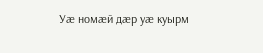Уæ номæй дæр уæ куырм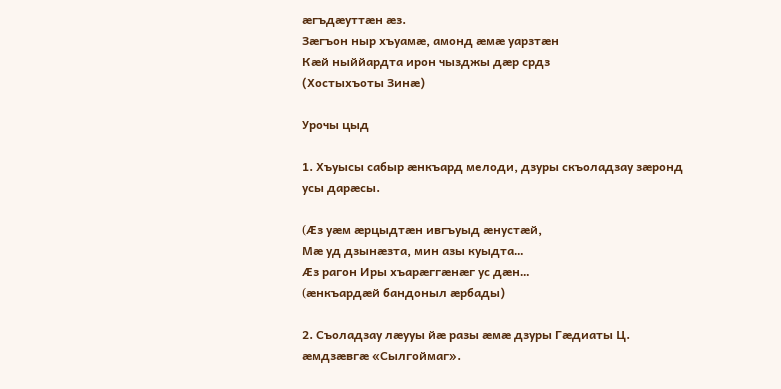æгъдæуттæн æз.
Зæгъон ныр хъуамæ, амонд æмæ уарзтæн
Кæй ныййардта ирон чызджы дæр срдз
(Хостыхъоты Зинæ)

Урочы цыд

1. Хъуысы сабыр æнкъард мелоди, дзуры скъоладзау зæронд усы дарæсы.

(Æз уæм æрцыдтæн ивгъуыд æнустæй,
Мæ уд дзынæзта, мин азы куыдта…
Æз рагон Иры хъарæггæнæг ус дæн…
(æнкъардæй бандоныл æрбады)

2. Съоладзау лæууы йæ разы æмæ дзуры Гæдиаты Ц. æмдзæвгæ «Сылгоймаг».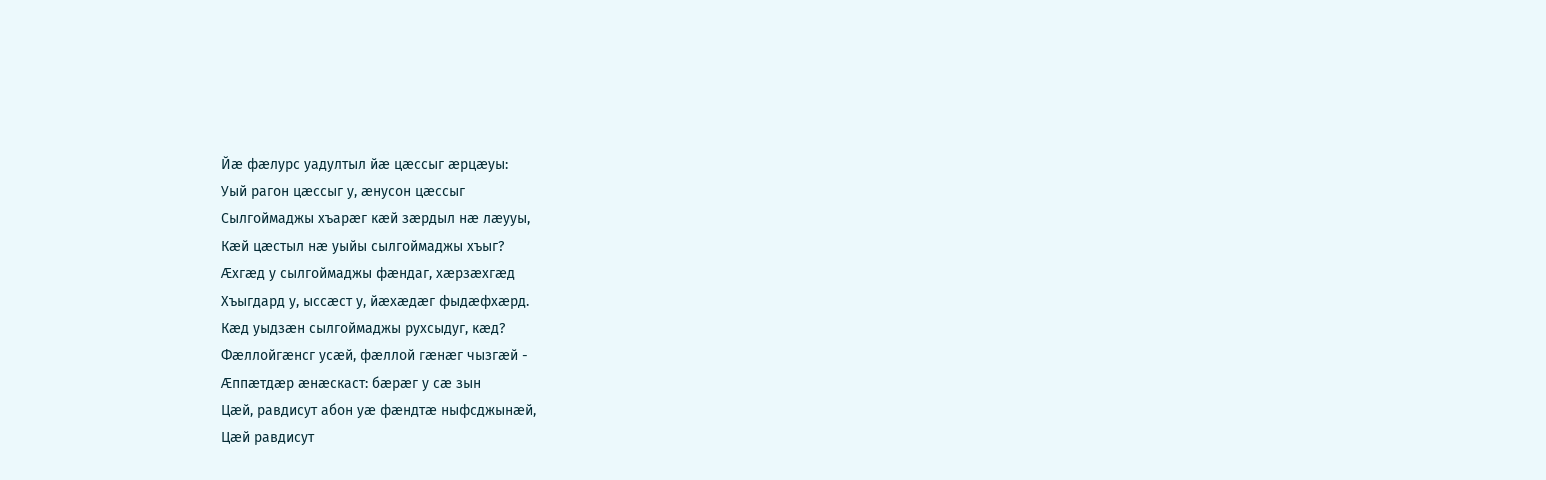Йæ фæлурс уадултыл йæ цæссыг æрцæуы:
Уый рагон цæссыг у, æнусон цæссыг
Сылгоймаджы хъарæг кæй зæрдыл нæ лæууы,
Кæй цæстыл нæ уыйы сылгоймаджы хъыг?
Æхгæд у сылгоймаджы фæндаг, хæрзæхгæд
Хъыгдард у, ыссæст у, йæхæдæг фыдæфхæрд.
Кæд уыдзæн сылгоймаджы рухсыдуг, кæд?
Фæллойгæнсг усæй, фæллой гæнæг чызгæй -
Æппæтдæр æнæскаст: бæрæг у сæ зын
Цæй, равдисут абон уæ фæндтæ ныфсджынæй,
Цæй равдисут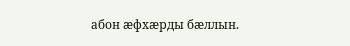абон æфхæрды бæллын.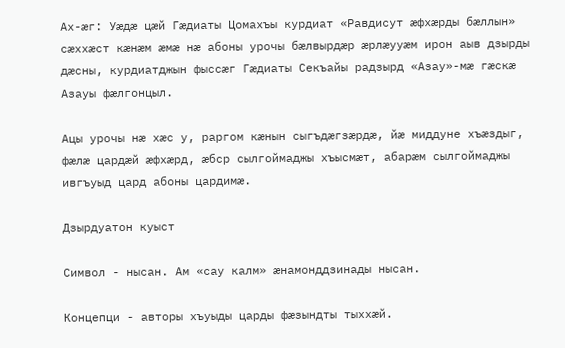Ах-æг: Уæдæ цæй Гæдиаты Цомахъы курдиат «Равдисут æфхæрды бæллын» сæххæст кæнæм æмæ нæ абоны урочы бæлвырдæр æрлæууæм ирон аыв дзырды дæсны, курдиатджын фыссæг Гæдиаты Секъайы радзырд «Азау»-мæ гæскæ Азауы фæлгонцыл.

Ацы урочы нæ хæс у, раргом кæнын сыгъдæгзæрдæ, йæ миддуне хъæздыг, фæлæ цардæй æфхæрд, æбср сылгоймаджы хъысмæт, абарæм сылгоймаджы ивгъуыд цард абоны цардимæ.

Дзырдуатон куыст

Символ - нысан. Ам «сау калм» æнамонддзинады нысан.

Концепци - авторы хъуыды царды фæзындты тыххæй.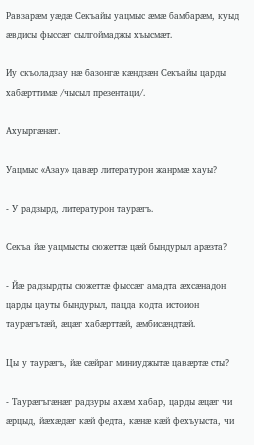Равзарæм уæдæ Секъайы уацмыс æмæ бамбарæм, куыд æвдисы фыссæг сылгоймаджы хъысмæт.

Иу скъоладзау нæ базонгæ кæндзæн Секъайы царды хабæрттимæ /чысыл презентаци/.

Ахуыргæнæг.

Уацмыс «Азау» цавæр литературон жанрмæ хауы?

- У радзырд, литературон таурæгъ.

Секъа йæ уацмысты сюжеттæ цæй бындурыл арæзта?

- Йæ радзырдты сюжеттæ фыссæг амадта æхсæнадон царды цауты бындурыл, пацда кодта истоион таурæгътæй, æцæг хабæрттæй, æмбисæндтæй.

Цы у таурæгъ, йæ сæйраг миниуджытæ цавæртæ сты?

- Таурæгъгæнæг радзуры ахæм хабар, царды æцæг чи æрцыд, йæхæдæг кæй федта, кæнæ кæй фехъуыста, чи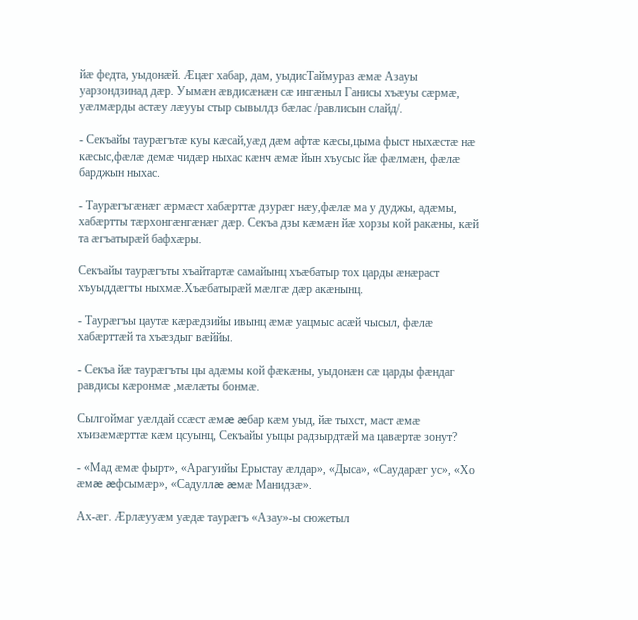йæ федта, уыдонæй. Æцæг хабар, дам, уыдисТаймураз æмæ Азауы уарзондзинад дæр. Уымæн æвдисæнæн сæ ингæныл Ганисы хъæуы сæрмæ, уæлмæрды астæу лæууы стыр сывылдз бæлас /равлисын слайд/.

- Секъайы таурæгътæ куы кæсай,уæд дæм афтæ кæсы,цыма фыст ныхæстæ нæ кæсыс,фæлæ демæ чидæр ныхас кæнч æмæ йын хъусыс йæ фæлмæн, фæлæ барджын ныхас.

- Таурæгъгæнæг æрмæст хабæрттæ дзурæг нæу,фæлæ ма у дуджы, адæмы, хабæртты тæрхонгæнгæнæг дæр. Секъа дзы кæмæн йæ хорзы кой ракæны, кæй та æгъатырæй бафхæры.

Секъайы таурæгъты хъайтартæ самайынц хъæбатыр тох царды æнæраст хъуыддæгты ныхмæ.Хъæбатырæй мæлгæ дæр акæнынц.

- Таурæгъы цаутæ кæрæдзийы ивынц æмæ уацмыс асæй чысыл, фæлæ хабæрттæй та хъæздыг вæййы.

- Секъа йæ таурæгъты цы адæмы кой фæкæны, уыдонæн сæ царды фæндаг равдисы кæронмæ ,мæлæты бонмæ.

Сылгоймаг уæлдай ссæст æмæ æбар кæм уыд, йæ тыхст, маст æмæ хъизæмæрттæ кæм цсуынц, Секъайы уыцы радзырдтæй ма цавæртæ зонут?

- «Мад æмæ фырт», «Арагуийы Ерыстау æлдар», «Дыса», «Саударæг ус», «Хо æмæ æфсымæр», «Садуллæ æмæ Манидзæ».

Ах-æг. Æрлæууæм уæдæ таурæгъ «Азау»-ы сюжетыл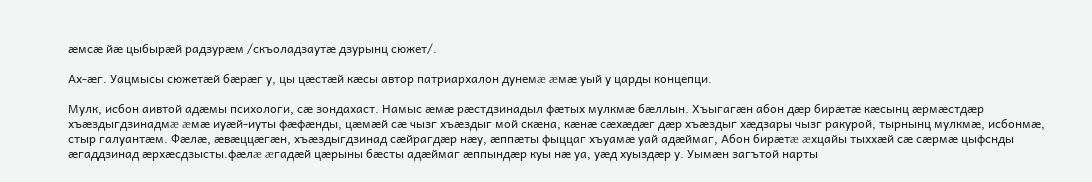æмсæ йæ цыбырæй радзурæм /скъоладзаутæ дзурынц сюжет/.

Ах-æг. Уацмысы сюжетæй бæрæг у, цы цæстæй кæсы автор патриархалон дунемæ æмæ уый у царды концепци.

Мулк, исбон аивтой адæмы психологи, сæ зондахаст. Намыс æмæ рæстдзинадыл фæтых мулкмæ бæллын. Хъыгагæн абон дæр бирæтæ кæсынц æрмæстдæр хъæздыгдзинадмæ æмæ иуæй-иуты фæфæнды, цæмæй сæ чызг хъæздыг мой скæна, кæнæ сæхæдæг дæр хъæздыг хæдзары чызг ракурой, тырнынц мулкмæ, исбонмæ, стыр галуантæм. Фæлæ, æвæццæгæн, хъæздыгдзинад сæйрагдæр нæу, æппæты фыццаг хъуамæ уай адæймаг, Абон бирæтæ æхцайы тыххæй сæ сæрмæ цыфснды æгаддзинад æрхæсдзысты.фæлæ æгадæй цæрыны бæсты адæймаг æппындæр куы нæ уа, уæд хуыздæр у. Уымæн загътой нарты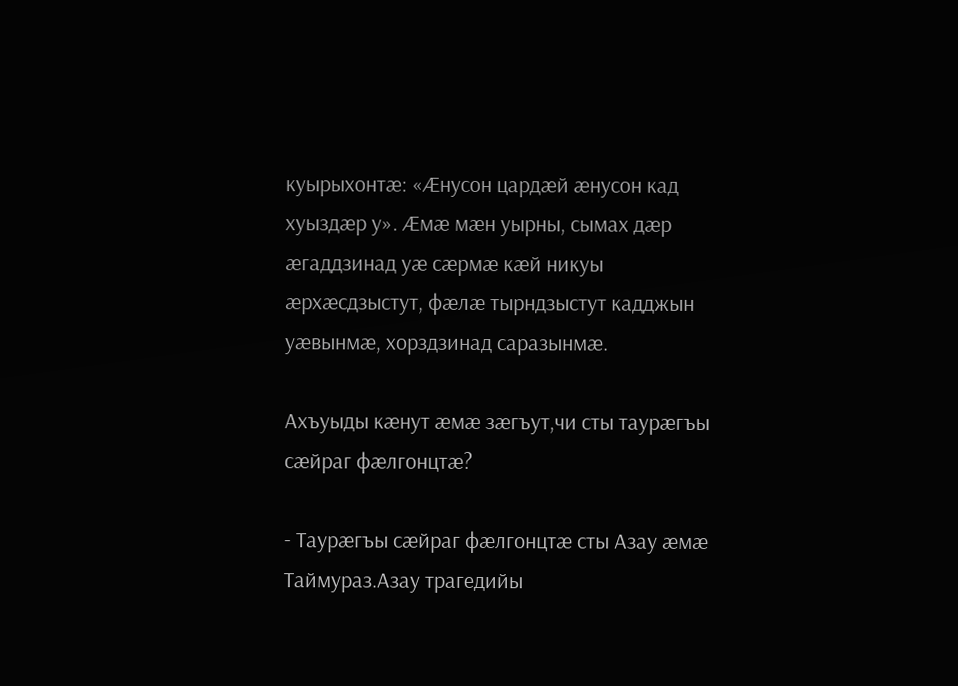куырыхонтæ: «Æнусон цардæй æнусон кад хуыздæр у». Æмæ мæн уырны, сымах дæр æгаддзинад уæ сæрмæ кæй никуы æрхæсдзыстут, фæлæ тырндзыстут кадджын уæвынмæ, хорздзинад саразынмæ.

Ахъуыды кæнут æмæ зæгъут,чи сты таурæгъы сæйраг фæлгонцтæ?

- Таурæгъы сæйраг фæлгонцтæ сты Азау æмæ Таймураз.Азау трагедийы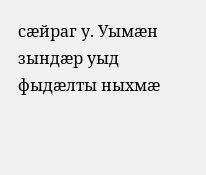сæйраг у. Уымæн зындæр уыд фыдæлты ныхмæ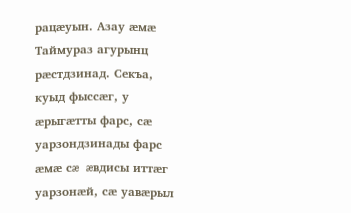рацæуын. Азау æмæ Таймураз агурынц рæстдзинад. Секъа, куыд фыссæг, у æрыгæтты фарс, сæ уарзондзинады фарс æмæ сæ æвдисы иттæг уарзонæй, сæ уавæрыл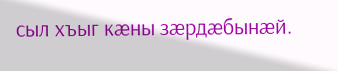сыл хъыг кæны зæрдæбынæй.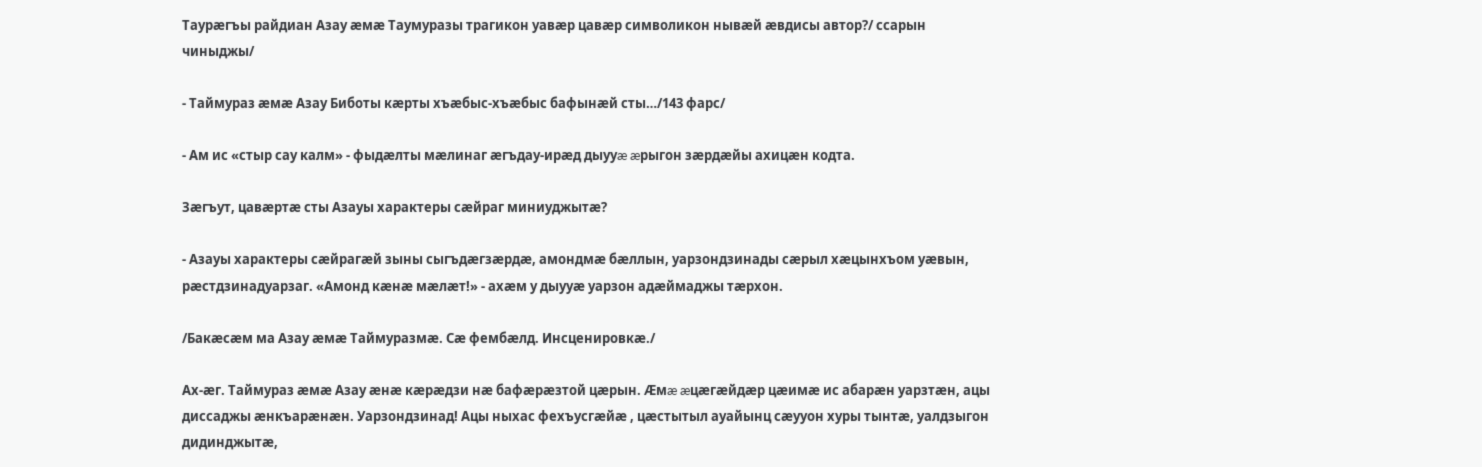Таурæгъы райдиан Азау æмæ Таумуразы трагикон уавæр цавæр символикон нывæй æвдисы автор?/ ссарын чиныджы/

- Таймураз æмæ Азау Биботы кæрты хъæбыс-хъæбыс бафынæй сты…/143 фарс/

- Ам ис «стыр сау калм» - фыдæлты мæлинаг æгъдау-ирæд дыууæ æрыгон зæрдæйы ахицæн кодта.

Зæгъут, цавæртæ сты Азауы характеры сæйраг миниуджытæ?

- Азауы характеры сæйрагæй зыны сыгъдæгзæрдæ, амондмæ бæллын, уарзондзинады сæрыл хæцынхъом уæвын, рæстдзинадуарзаг. «Амонд кæнæ мæлæт!» - ахæм у дыууæ уарзон адæймаджы тæрхон.

/Бакæсæм ма Азау æмæ Таймуразмæ. Сæ фембæлд. Инсценировкæ./

Ах-æг. Таймураз æмæ Азау æнæ кæрæдзи нæ бафæрæзтой цæрын. Æмæ æцæгæйдæр цæимæ ис абарæн уарзтæн, ацы диссаджы æнкъарæнæн. Уарзондзинад! Ацы ныхас фехъусгæйæ , цæстытыл ауайынц сæууон хуры тынтæ, уалдзыгон дидинджытæ,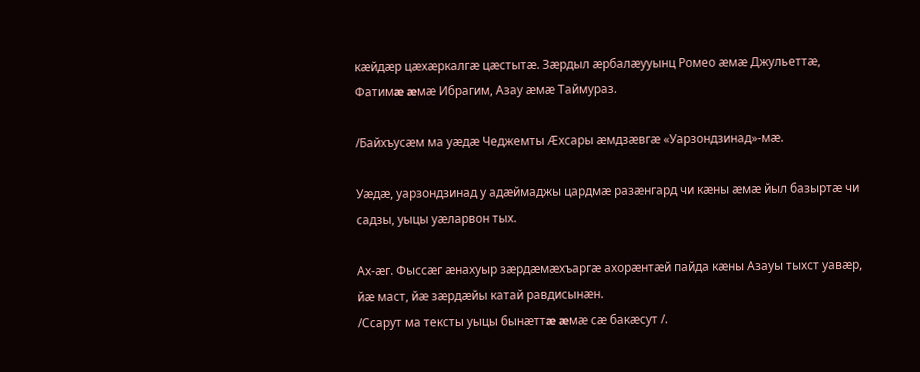кæйдæр цæхæркалгæ цæстытæ. Зæрдыл æрбалæууынц Ромео æмæ Джульеттæ, Фатимæ æмæ Ибрагим, Азау æмæ Таймураз.

/Байхъусæм ма уæдæ Чеджемты Æхсары æмдзæвгæ «Уарзондзинад»-мæ.

Уæдæ, уарзондзинад у адæймаджы цардмæ разæнгард чи кæны æмæ йыл базыртæ чи садзы, уыцы уæларвон тых.

Ах-æг. Фыссæг æнахуыр зæрдæмæхъаргæ ахорæнтæй пайда кæны Азауы тыхст уавæр, йæ маст, йæ зæрдæйы катай равдисынæн.
/Ссарут ма тексты уыцы бынæттæ æмæ сæ бакæсут /.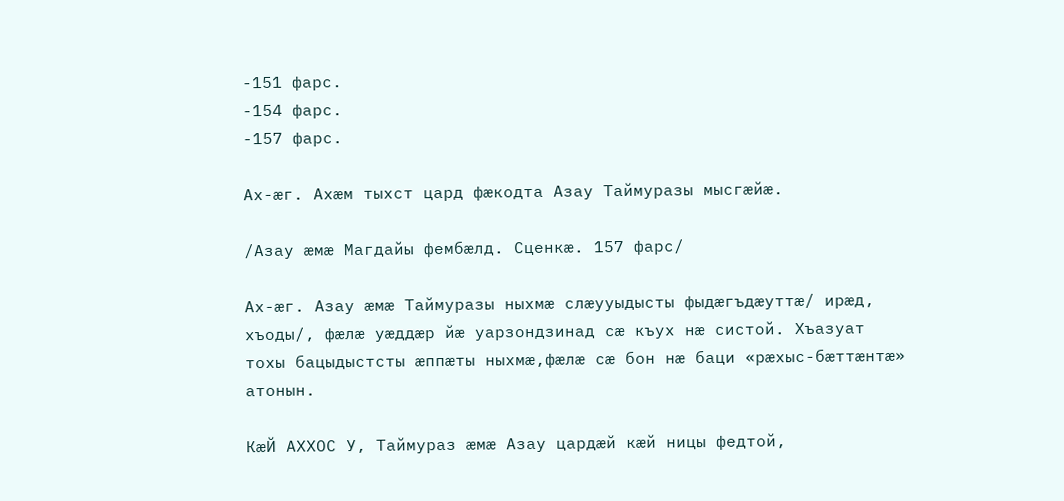-151 фарс.
-154 фарс.
-157 фарс.

Ах-æг. Ахæм тыхст цард фæкодта Азау Таймуразы мысгæйæ.

/Азау æмæ Магдайы фембæлд. Сценкæ. 157 фарс/

Ах-æг. Азау æмæ Таймуразы ныхмæ слæууыдысты фыдæгъдæуттæ/ ирæд, хъоды/, фæлæ уæддæр йæ уарзондзинад сæ къух нæ систой. Хъазуат тохы бацыдыстсты æппæты ныхмæ,фæлæ сæ бон нæ баци «рæхыс-бæттæнтæ» атонын.

КæЙ АХХОС У, Таймураз æмæ Азау цардæй кæй ницы федтой,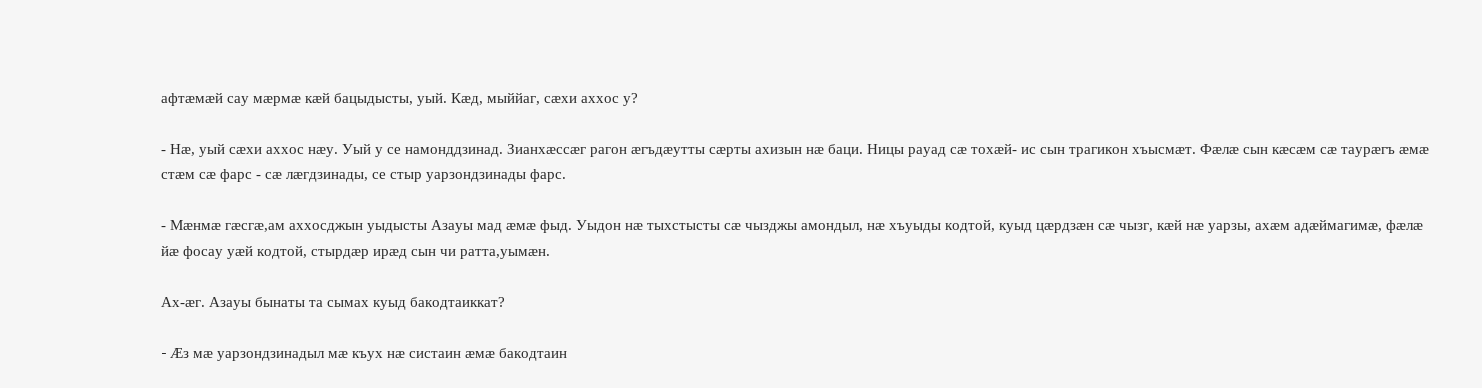афтæмæй сау мæрмæ кæй бацыдысты, уый. Кæд, мыййаг, сæхи аххос у?

- Нæ, уый сæхи аххос нæу. Уый у се намонддзинад. Зианхæссæг рагон æгъдæутты сæрты ахизын нæ баци. Ницы рауад сæ тохæй- ис сын трагикон хъысмæт. Фæлæ сын кæсæм сæ таурæгъ æмæ стæм сæ фарс - сæ лæгдзинады, се стыр уарзондзинады фарс.

- Мæнмæ гæсгæ,ам аххосджын уыдысты Азауы мад æмæ фыд. Уыдон нæ тыхстысты сæ чызджы амондыл, нæ хъуыды кодтой, куыд цæрдзæн сæ чызг, кæй нæ уарзы, ахæм адæймагимæ, фæлæ йæ фосау уæй кодтой, стырдæр ирæд сын чи ратта,уымæн.

Ах-æг. Азауы бынаты та сымах куыд бакодтаиккат?

- Æз мæ уарзондзинадыл мæ къух нæ систаин æмæ бакодтаин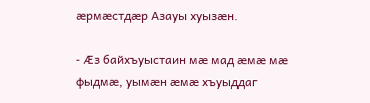æрмæстдæр Азауы хуызæн.

- Æз байхъуыстаин мæ мад æмæ мæ фыдмæ, уымæн æмæ хъуыддаг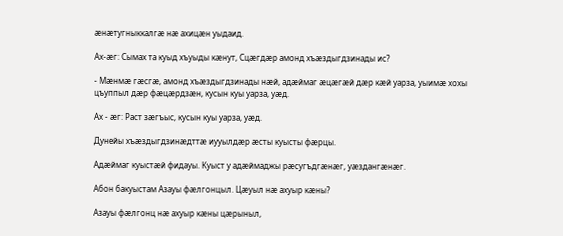æнæтугныккалгæ нæ ахицæн уыдаид.

Ах-æг: Сымах та куыд хъуыды кæнут, Сцæгдæр амонд хъæздыгдзинады ис?

- Мæнмæ гæсгæ, амонд хъæздыгдзинады нæй, адæймаг æцæгæй дæр кæй уарза, уыимæ хохы цъуппыл дæр фæцæрдзæн, кусын куы уарза, уæд.

Ах - æг: Раст зæгъыс, кусын куы уарза, уæд.

Дунейы хъæздыгдзинæдттæ иууылдæр æсты куысты фæрцы.

Адæймаг куыстæй фидауы. Куыст у адæймаджы рæсугъдгæнæг, уæздангæнæг.

Абон бакуыстам Азауы фæлгонцыл. Цæуыл нæ ахуыр кæны?

Азауы фæлгонц нæ ахуыр кæны цæрыныл,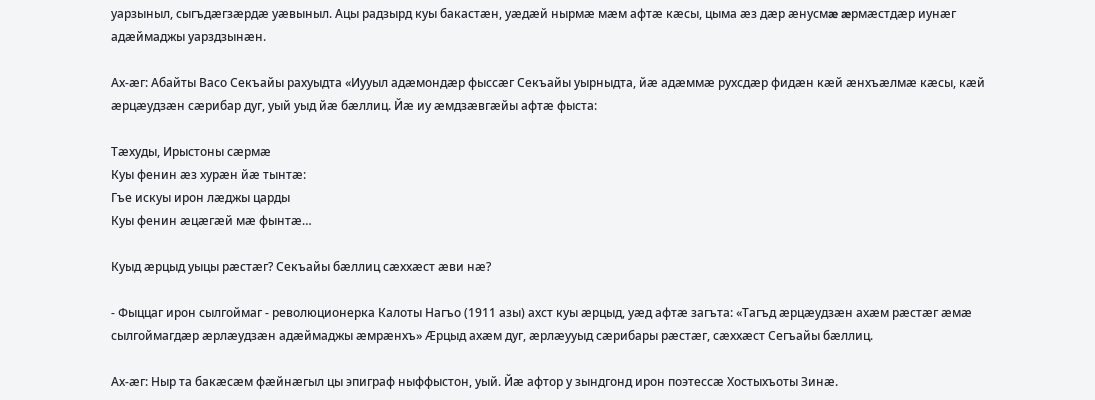уарзыныл, сыгъдæгзæрдæ уæвыныл. Ацы радзырд куы бакастæн, уæдæй нырмæ мæм афтæ кæсы, цыма æз дæр æнусмæ æрмæстдæр иунæг адæймаджы уарздзынæн.

Ах-æг: Абайты Васо Секъайы рахуыдта «Иууыл адæмондæр фыссæг Секъайы уырныдта, йæ адæммæ рухсдæр фидæн кæй æнхъæлмæ кæсы, кæй æрцæудзæн сæрибар дуг, уый уыд йæ бæллиц. Йæ иу æмдзæвгæйы афтæ фыста:

Тæхуды, Ирыстоны сæрмæ
Куы фенин æз хурæн йæ тынтæ:
Гъе искуы ирон лæджы царды
Куы фенин æцæгæй мæ фынтæ…

Куыд æрцыд уыцы рæстæг? Секъайы бæллиц сæххæст æви нæ?

- Фыццаг ирон сылгоймаг - революционерка Калоты Нагъо (1911 азы) ахст куы æрцыд, уæд афтæ загъта: «Тагъд æрцæудзæн ахæм рæстæг æмæ сылгоймагдæр æрлæудзæн адæймаджы æмрæнхъ» Æрцыд ахæм дуг, æрлæууыд сæрибары рæстæг, сæххæст Сегъайы бæллиц.

Ах-æг: Ныр та бакæсæм фæйнæгыл цы эпиграф ныффыстон, уый. Йæ афтор у зындгонд ирон поэтессæ Хостыхъоты Зинæ.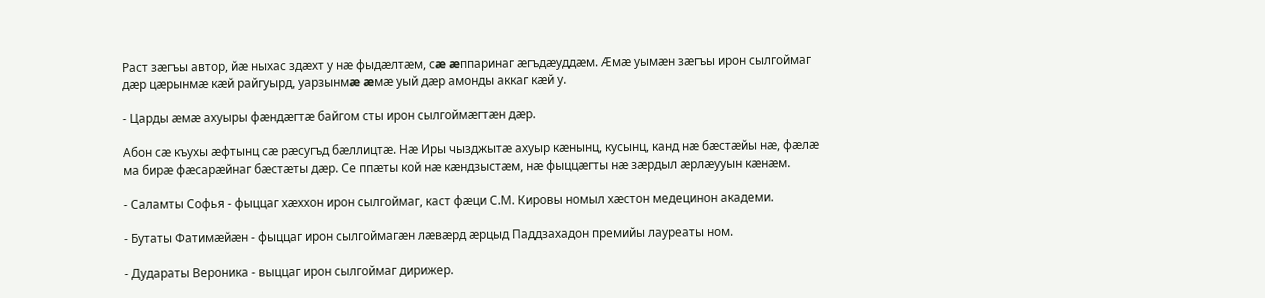Раст зæгъы автор, йæ ныхас здæхт у нæ фыдæлтæм, сæ æппаринаг æгъдæуддæм. Æмæ уымæн зæгъы ирон сылгоймаг дæр цæрынмæ кæй райгуырд, уарзынмæ æмæ уый дæр амонды аккаг кæй у.

- Царды æмæ ахуыры фæндæгтæ байгом сты ирон сылгоймæгтæн дæр.

Абон сæ къухы æфтынц сæ рæсугъд бæллицтæ. Нæ Иры чызджытæ ахуыр кæнынц, кусынц, канд нæ бæстæйы нæ, фæлæ ма бирæ фæсарæйнаг бæстæты дæр. Се ппæты кой нæ кæндзыстæм, нæ фыццæгты нæ зæрдыл æрлæууын кæнæм.

- Саламты Софья - фыццаг хæххон ирон сылгоймаг, каст фæци С.М. Кировы номыл хæстон медецинон академи.

- Бутаты Фатимæйæн - фыццаг ирон сылгоймагæн лæвæрд æрцыд Паддзахадон премийы лауреаты ном.

- Дудараты Вероника - выццаг ирон сылгоймаг дирижер.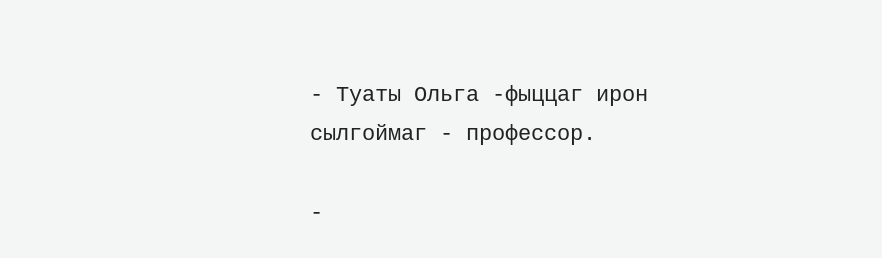- Туаты Ольга -фыццаг ирон сылгоймаг - профессор.

-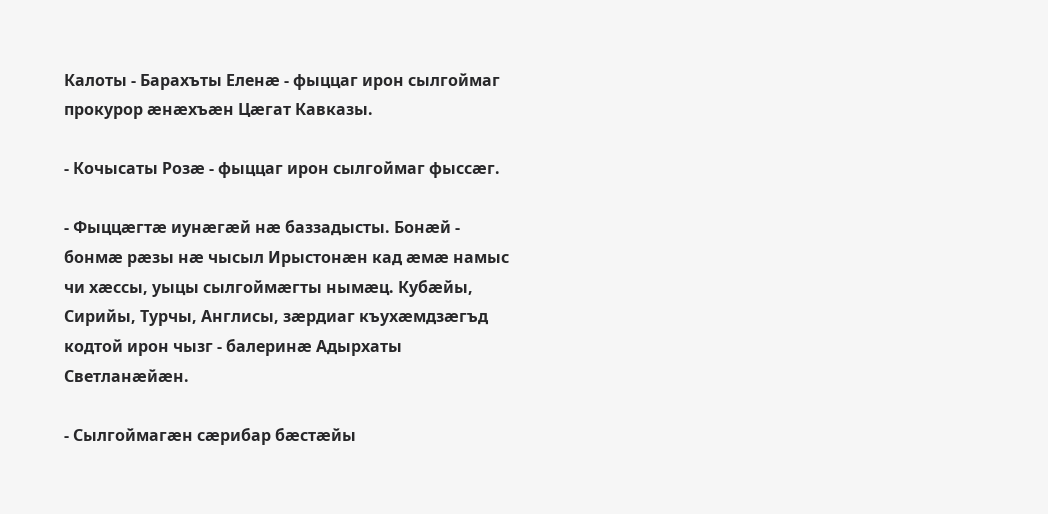Калоты - Барахъты Еленæ - фыццаг ирон сылгоймаг прокурор æнæхъæн Цæгат Кавказы.

- Кочысаты Розæ - фыццаг ирон сылгоймаг фыссæг.

- Фыццæгтæ иунæгæй нæ баззадысты. Бонæй - бонмæ рæзы нæ чысыл Ирыстонæн кад æмæ намыс чи хæссы, уыцы сылгоймæгты нымæц. Кубæйы, Сирийы, Турчы, Англисы, зæрдиаг къухæмдзæгъд кодтой ирон чызг - балеринæ Адырхаты Светланæйæн.

- Сылгоймагæн сæрибар бæстæйы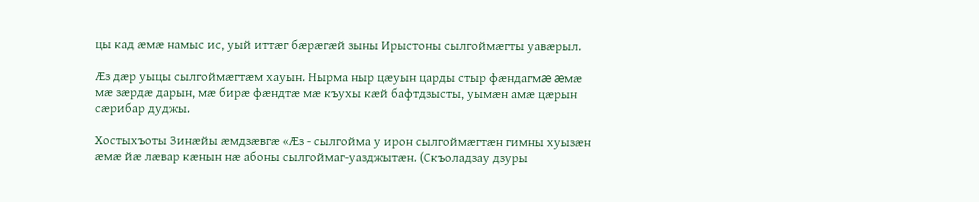цы кад æмæ намыс ис, уый иттæг бæрæгæй зыны Ирыстоны сылгоймæгты уавæрыл.

Æз дæр уыцы сылгоймæгтæм хауын. Нырма ныр цæуын царды стыр фæндагмæ æмæ мæ зæрдæ дарын, мæ бирæ фæндтæ мæ къухы кæй бафтдзысты, уымæн амæ цæрын сæрибар дуджы.

Хостыхъоты Зинæйы æмдзæвгæ «Æз - сылгойма у ирон сылгоймæгтæн гимны хуызæн æмæ йæ лæвар кæнын нæ абоны сылгоймаг-уазджытæн. (Скъоладзау дзуры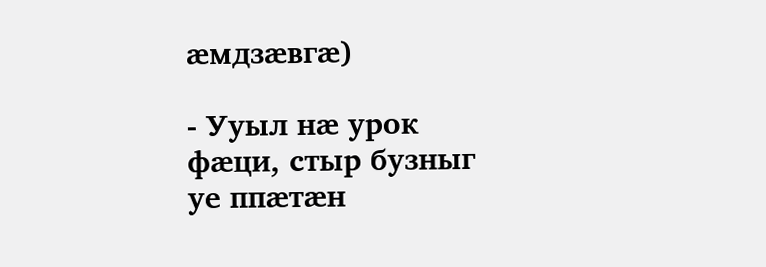æмдзæвгæ)

- Ууыл нæ урок фæци, стыр бузныг уе ппæтæн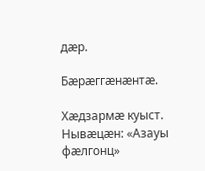дæр.

Бæрæггæнæнтæ.

Хæдзармæ куыст. Нывæцæн: «Азауы фæлгонц»